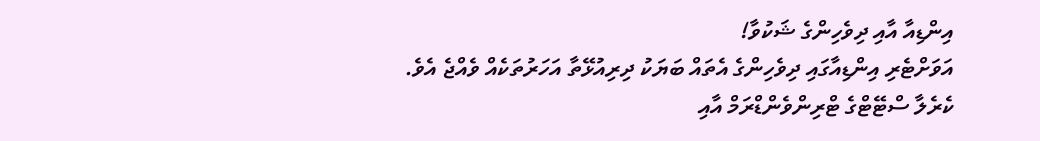އިންޑިއާ އާއި ދިވެހިންގެ ޝަކުވާ!
އަވަށްޓެރި އިންޑިއާގައި ދިވެހިންގެ އެތައް ބަޔަކު ދިރިއުޅޭތާ އަހަރުތަކެއް ވެއްޖެ އެވެ. ކެރެލާ ސްޓޭޓްގެ ޓްރިންވެންޑްރަމް އާއި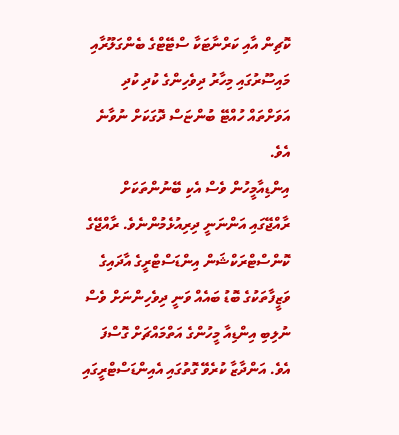ކޮޗިން އާއި ކަރްނާޓަކާ ސްޓޭޓްގެ ބެންގަލޫރާއި މައިސޫރުގައި މިހާރު ދިވެހިންގެ ކުދި ކުދި އަވަށްތައް ހުއްޓޭ ބުންޏަސް ދޮގަކަށް ނުވާނެ އެވެ.
އިންޑިއާމީހުން ވެސް އެކި ބޭނުންތަކަށް ރާއްޖޭގައި އަންނަނީ ދިރިއުޅެމުންނެވެ. ރާއްޖޭގެ ކޮންސްޓްރަކްޝަން އިންޑަސްޓްރީގެ އާދައިގެ ވަޒީފާތަކުގެ ބޮޑު ބައެއް ވަނީ ދިވެހިންނަށް ވެސް ނުލިބި އިންޑިއާ މީހުންގެ އަތްމައްޗަށް ގޮސްފަ އެވެ. އަންދާޒާ ކުރެވޭ ގޮތުގައި އެއިންޑަސްޓްރީގައި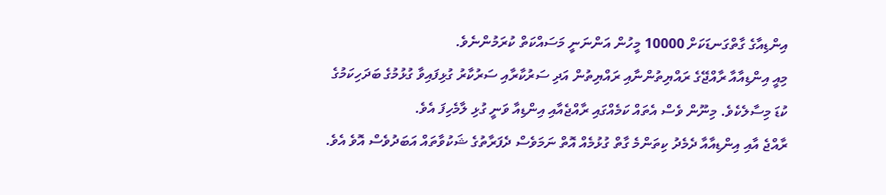އިންޑިއާގެ ގާތްގަނޑަކަށް 10000 މީހުން އަންނަނީ މަސައްކަތް ކުރަމުންނެވެ.
މިއީ އިންޑިއާއާ ރާއްޖޭގެ ރައްޔިތުންނާއި ރައްޔިތުން އަދި ސަރުކާރާއި ސަރުކާރު ގުޅިފައިވާ ގުޅުމުގެ ބަދަހިކަމުގެ ކުޑަ މިސާލެކެވެ. މިނޫން ވެސް އެތައް ކަމެއްގައި ރާއްޖެއާއި އިންޑިއާ ވަނީ ގުޅި ލާމެހިފަ އެވެ.
ރާއްޖެ އާއި އިންޑިއާއާ ދެމެދު ކިތަންމެ ގާތް ގުޅުމެއް އޮތް ނަމަވެސް ދެފަރާތުގެ ޝަކުވާތައް އަބަދުވެސް އޮވެ އެވެ.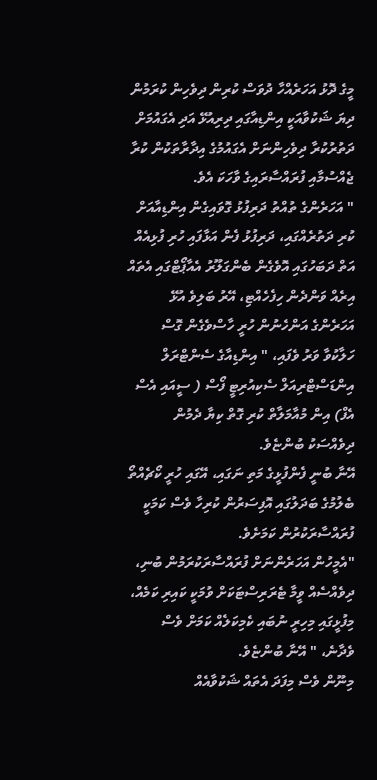މީގެ ދޮޅު އަހަރެއްހާ ދުވަސް ކުރިން ދިވެހިން ކުރަމުން ދިޔަ ޝަކުވާއަކީ އިންޑިއާގައި ދިރިއުޅޭ އަދި އެގައުމަށް ދަތުރުކުރާ ދިވެހިންނަށް އެގައުމުގެ އިދާރާތަކުން ކުރާ ޖެއްސުމާއި ފުރައްސާރައިގެ ވާހަކަ އެވެ.
" އަހަރެންގެ ތުއްތު ދަރިފުޅު ގޮވައިގެން އިންޑިއާއަށް ކުރި ދަތުރެއްގައި، ދަރިފުޅު ފެން އަޅާފައި ހުރި ފުޅިއެއް އަތް ދަބަހުގައި އޮވެގެން ބެންގަލޫރު އެއާޕޯޓްގައި އެތައް އިރެއް ވަންދެން ހިފެހެއްޓި، އޭރު ބަލިވެ އުޅޭ އަހަރެންގެ އަންހެނުން ހުރީ ހާސްވެގެން ގޮސް ހަލާކުވާ ވަރު ވެފައި، " އިންޑިއާގެ ސެންޓްރަލް އިންޑަސްޓްރިއަލް ސެކިއުރިޓީ ފޯސް ( ސީއައި އެސް އެފް) އިން މުއާމަލާތް ކުރި ގޮތް ކިޔާ ދެމުން ދިވެއްސަކު ބުންޏެވެ.
އޭނާ ބުނީ ފެންފުޅީގެ މަތި ނަގައި، އޭގައި ހުރީ ކޯޗެއްތޯ ބެލުމުގެ ބަދަލުގައި އޮފިސަރުން ކުރިހާ ވެސް ކަމަކީ ފުރައްސާރަކުރުން ކަމަށެވެ.
"އެމީހުން އަހަރެންނަށް ފުރައްސާރަކުރަމުން ބުނި، ދިވެއްސެއް ވީމާ ޓެރަރިސްޓަކަށް ވުމަކީ ކައިރި ކަމެއް، މިފުޅީގައި މިހިރީ ނުބައި ކެމިކަލެއް ކަމަށް ވެސް ވެދާނެ، " އޭނާ ބުންޏެވެ.
މިނޫން ވެސް މިފަދަ އެތައް ޝަކުވާއެއް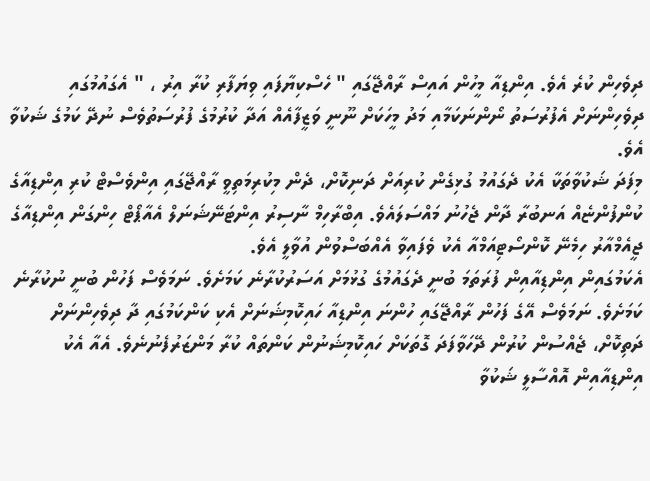ދިވެހިން ކުރެ އެވެ. އިންޑިއާ މީހުން އައިސް ރާއްޖޭގައި " ހެސްކިޔާފައި ވިޔަފާރި ކުރާ އިރު ، " އެގައުމުގައި ދިވެހިންނަށް އެފުރުސަތު ނޯންނަކަމާއި މަދު މީހަކަށް ނޫނީ ވަޒީފާއެއް އަދާ ކުރުމުގެ ފުރުސަތުވެސް ނުދޭ ކަމުގެ ޝަކުވާ އެވެ.
މިފަދަ ޝަކުވާތަކާ އެކު ދެގައުމު ގުޅިގެން ކުރިއަށް ދަނިކޮށް، ދެން މިކުރިމަތިވީ ރާއްޖޭގައި އިންވެސްޓް ކުރި އިންޑިއާގެ ކުންފުންޏެއް އަނބުރާ ދާން ޖެހުނު މައްސަލައެވެ. އިބްރާހިމް ނާސިރު އިންޓަނޭޝަނަލް އެއާޕޯޓް ހިންގަން އިންޑިއާގެ ޖީއެމްއާރު ހިމެނޭ ކޮންސޯޓިއަމްއާ އެކު ވެފައިވާ އެއްބަސްވުން އުވާލީ އެވެ.
އެކަމުގައިން އިންޑިއާއިން ފުރަތަމަ ބުނީ ދެގައުމުގެ ގުޅުމަށް އަސަރުކުރާނެ ކަމަށެވެ. ނަމަވެސް ފަހުން ބުނީ ނުކުރާނެ ކަމަށެވެ. ނަމަވެސް އޭގެ ފަހުން ރާއްޖޭގައި ހުންނަ އިންޑިއާ ހައިކޮމިޝަނަށް އެކި ކަންކަމުގައި ދާ ދިވެހިންނަށް ދަތިކޮށް، ޖެއްސުން ކުރުން ދޭހަވާފަދަ ގޮތަކަށް ހައިކޮމިޝަނުން ކަންތައް ކުރާ މަންޒަރުފެނުނެވެ. އެއާ އެކު އިންޑިއާއިން އޮއްސާލީ ޝަކުވާ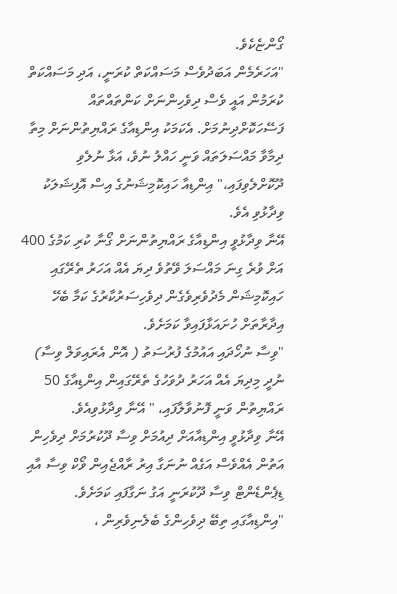ގޯންޏެކެވެ.
"އަހަރެމެން އަބަދުވެސް މަސައްކަތް ކުރަނީ، އަދި މަސައްކަތް ކުރަމުން އައީ ވެސް ދިވެހިންނަށް ކަންތައްތައް ފަސޭހަކޮށްދިނުމަށް. އެކަމަކު އިންޑިއާގެ ރައްޔިތުންނަށް މިތާ ދިމާވާ މައްސަލަތައް ވަނީ ހައްލު ނުވެ، އަޅާ ނުލެވި ދޫކޮށްލެވިފައި،" އިންޑިއާ ހައިކޮމިޝަނުގެ އިސް އޮފިޝަލަކު ވިދާޅުވި އެވެ.
އޭނާ ވިދާޅުވީ އިންޑިއާގެ ރައްޔިތުންނަށް ގޯނާ ކުރި ކަމުގެ 400 އަށް ވުރެ ގިނަ މައްސަލަ ވޭތުވެ ދިޔަ އެއް އަހަރު ތެރޭގައި ހައިކޮމިޝަން މެދުވެރިވެގެން ދިވެހިސަރުކާރުގެ ކަމާ ބެހޭ އިދާރާތަށް ހުށައަޅާފައިވާ ކަމަށެވެ.
"ވިސާ ނުހޯދައި އައުމުގެ ފުރުސަތު ( އޮން އެރައިވަލް ވިސާ) ނުދީ މިދިޔަ އެއް އަހަރު ދުވަހުގެ ތެރޭގައިން އިންޑިއާގެ 50 ރައްޔިތުން ވަނީ ފޮނުވާލާފައި، " އޭނާ ވިދާޅުވިއެވެ.
އޭނާ ވިދާޅުވީ އިންޑިއާއަށް ދިއުމަށް ވިސާ ދޫކުރުމަށް ދިވެހިން އަތުން އެއްވެސް އަގެއް ނުނަގާ އިރު ރާއްޖެއިން ވޯކް ވިސާ އާއި ޑިޕެންޑެންޓް ވިސާ ދޫކުރަނީ އަގު ނަގާފައި ކަމަށެވެ.
"އިންޑިއާގައި ތިބޭ ދިވެހިންގެ ބެލެނިވެރިން ،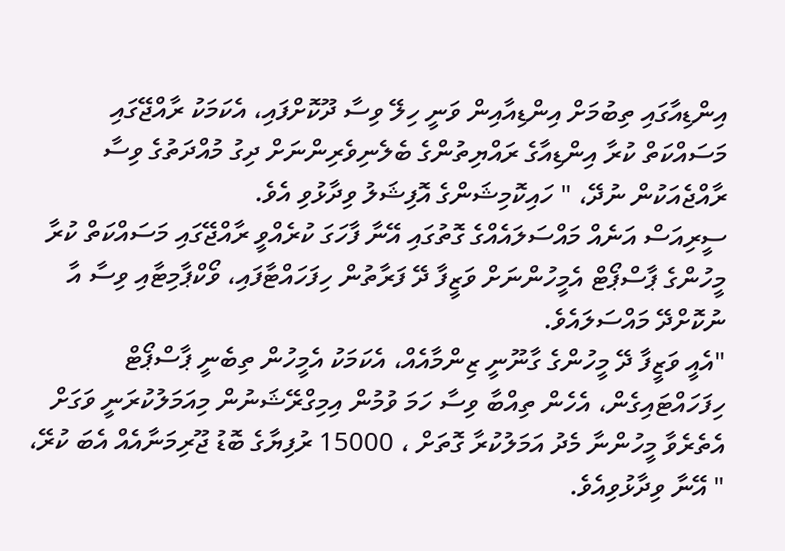އިންޑިއާގައި ތިބުމަށް އިންޑިއާއިން ވަނީ ހިލޭ ވިސާ ދޫކޮށްފައި، އެކަމަކު ރާއްޖޭގައި މަސައްކަތް ކުރާ އިންޑިއާގެ ރައްޔިތުންގެ ބެލެނިވެރިންނަށް ދިގު މުއްދަތުގެ ވިސާ ރާއްޖެއަކުން ނުދޭ، " ހައިކޮމިޝަންގެ އޮފިޝަލު ވިދާޅުވި އެވެ.
ސީރިއަސް އަނެއް މައްސަލައެއްގެ ގޮތުގައި އޭނާ ފާހަގަ ކުރެއްވީ ރާއްޖޭގައި މަސައްކަތް ކުރާ މީހުންގެ ޕާސްޕޯޓް އެމީހުންނަށް ވަޒީފާ ދޭ ފަރާތުން ހިފަހައްޓާފައި، ވޯކްޕާމިޓާއި ވިސާ އާ ނުކޮށްދޭ މައްސަލައެވެ.
"އެއީ ވަޒީފާ ދޭ މީހުންގެ ގާނޫނީ ޒިންމާއެއް، އެކަމަކު އެމީހުން ތިބެނީ ޕާސްޕޯޓް ހިފަހައްޓައިގެން، އެހެން ތިއްބާ ވިސާ ހަމަ ވުމުން އިމިގްރޭޝަނުން މިއަމަލުކުރަނީ ވަގަށް އެތެރެވާ މީހުންނާ މެދު އަމަލުކުރާ ގޮތަށް ، 15000 ރުފިޔާގެ ބޮޑު ޖޫރިމަނާއެއް އެބަ ކުރޭ، " އޭނާ ވިދާޅުވިއެވެ.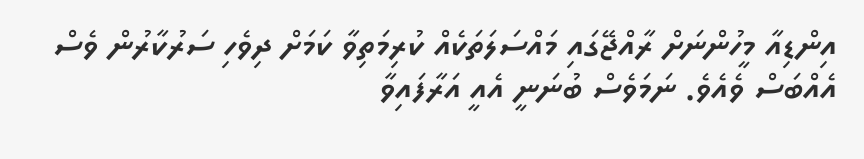އިންޑިއާ މީހުންނަށް ރާއްޖޭގައި މައްސަލަތަކެއް ކުރިމަތިވާ ކަމަށް ދިވެހި ސަރުކާރުން ވެސް އެއްބަސް ވެއެވެ. ނަމަވެސް ބުނަނީ އެއީ އަރާފައިވާ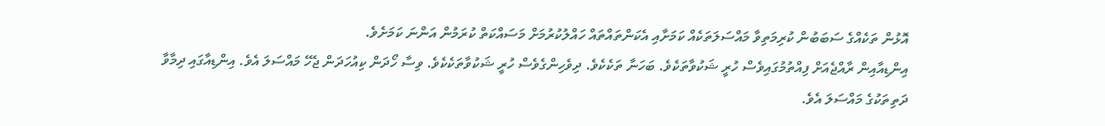އޮޅުން ތަކެއްގެ ސަބަބުން ކުރިމަތިވާ މައްސަލަތަކެއް ކަމަށާއި އެކަންތައްތައް ހައްލުކުރުމަށް މަސައްކަތް ކުރަމުން އަންނަ ކަމަށެވެ.
އިންޑިއާއިން ރާއްޖެއަށް ފިއްތުމުގައިވެސް ހުރީ ޝަކުވާތަކެވެ. ބަހަނާ ތަކެކެވެ. ދިވެހިންގެވެސް ހުރީ ޝަކުވާތަކެކެވެ. ވިސާ ހޯދަން ކިއުހަދަން ޖެހޭ މައްސަލަ އެވެ. އިންޑިއާގައި ދިމާވާ ދަތިތަކުގެ މައްސަލަ އެވެ.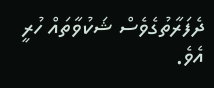ދެފަރާތުގެވެސް ޝަކުވާތައް ހުރީ އެވެ.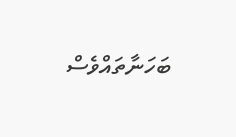ބަހަނާތައްވެސް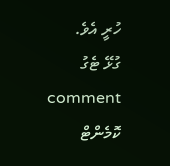ހުރީ އެވެ.
ގުޅޭ ޓެގު
comment ކޮމެންޓް